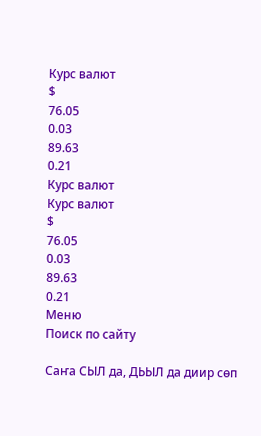Курс валют
$
76.05
0.03
89.63
0.21
Курс валют
Курс валют
$
76.05
0.03
89.63
0.21
Меню
Поиск по сайту

Саҥа СЫЛ да, ДЬЫЛ да диир сөп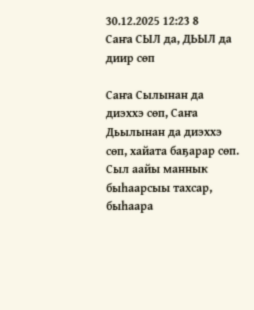30.12.2025 12:23 8
Саҥа СЫЛ да, ДЬЫЛ да диир сөп

Саҥа Сылынан да диэххэ сөп, Саҥа Дьылынан да диэххэ сөп, хайата баҕарар сөп. Сыл аайы маннык быһаарсыы тахсар, быһаара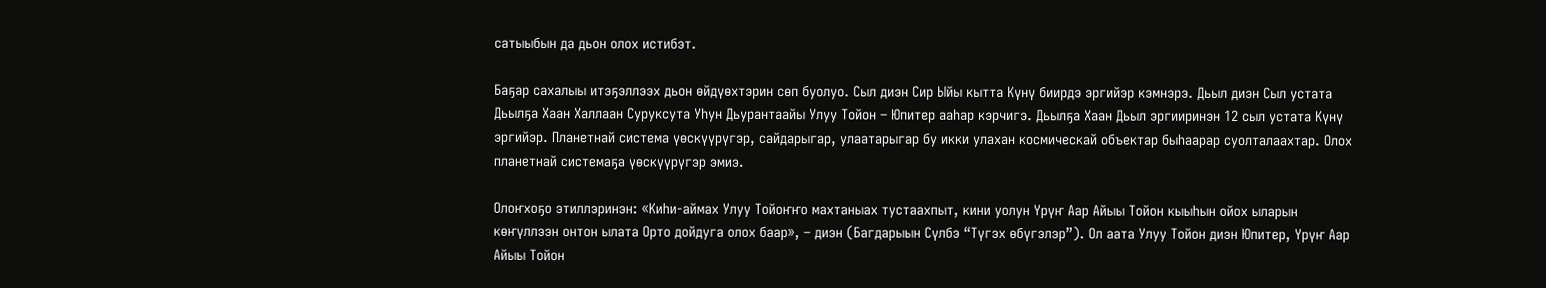сатыыбын да дьон олох истибэт.

Баҕар сахалыы итэҕэллээх дьон өйдүөхтэрин сөп буолуо. Сыл диэн Сир Ыйы кытта Күнү биирдэ эргийэр кэмнэрэ. Дьыл диэн Сыл устата Дьылҕа Хаан Халлаан Суруксута Уһун Дьурантаайы Улуу Тойон – Юпитер ааһар кэрчигэ. Дьылҕа Хаан Дьыл эргииринэн 12 сыл устата Күнү эргийэр. Планетнай система үөскүүрүгэр, сайдарыгар, улаатарыгар бу икки улахан космическай объектар быһаарар суолталаахтар. Олох планетнай системаҕа үөскүүрүгэр эмиэ.

Олоҥхоҕо этиллэринэн: «Киһи-аймах Улуу Тойоҥҥо махтаныах тустаахпыт, кини уолун Үрүҥ Аар Айыы Тойон кыыһын ойох ыларын көҥүллээн онтон ылата Орто дойдуга олох баар», – диэн (Багдарыын Сүлбэ “Түгэх өбүгэлэр”). Ол аата Улуу Тойон диэн Юпитер, Үрүҥ Аар Айыы Тойон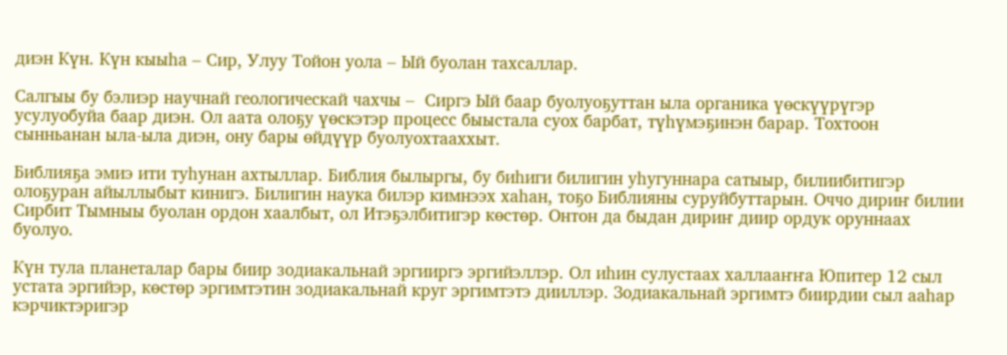диэн Күн. Күн кыыһа – Сир, Улуу Тойон уола – Ый буолан тахсаллар.

Салгыы бу бэлиэр научнай геологическай чахчы –  Сиргэ Ый баар буолуоҕуттан ыла органика үөскүүрүгэр усулуобуйа баар диэн. Ол аата олоҕу үөскэтэр процесс быыстала суох барбат, түһүмэҕинэн барар. Тохтоон сынньанан ыла-ыла диэн, ону бары өйдүүр буолуохтааххыт.

Библияҕа эмиэ ити туһунан ахтыллар. Библия былыргы, бу биһиги билигин уһугуннара сатыыр, билиибитигэр олоҕуран айыллыбыт кинигэ. Билигин наука билэр кимнээх хаһан, тоҕо Библияны суруйбуттарын. Оччо дириҥ билии Сирбит Тымныы буолан ордон хаалбыт, ол Итэҕэлбитигэр көстөр. Онтон да быдан дириҥ диир ордук оруннаах буолуо.

Күн тула планеталар бары биир зодиакальнай эргииргэ эргийэллэр. Ол иһин сулустаах халлааҥҥа Юпитер 12 сыл устата эргийэр, көстөр эргимтэтин зодиакальнай круг эргимтэтэ дииллэр. Зодиакальнай эргимтэ биирдии сыл ааһар кэрчиктэригэр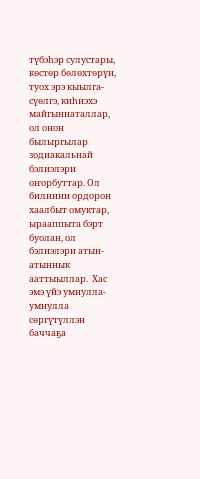түбэһэр сулустары, көстөр бөлөхтөрүн, туох эрэ кыылга-сүөлгэ, киһиэхэ майгыннаталлар, ол онон былыргылар зодиакальнай бэлиэлэри оҥорбуттар. Ол билиини ордорон хаалбыт омуктар, ырааппыта бэрт буолан, ол бэлиэлэри атын-атыннык ааттыыллар.  Хас эмэ үйэ умнулла-умнулла сөргүтүллэн баччаҕа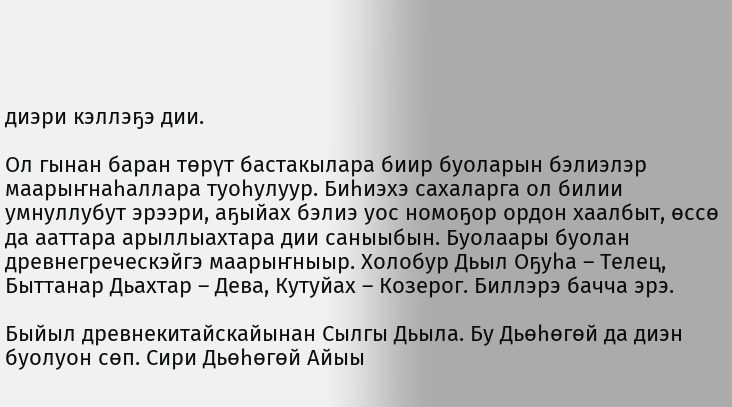диэри кэллэҕэ дии.

Ол гынан баран төрүт бастакылара биир буоларын бэлиэлэр маарыҥнаһаллара туоһулуур. Биһиэхэ сахаларга ол билии умнуллубут эрээри, аҕыйах бэлиэ уос номоҕор ордон хаалбыт, өссө да ааттара арыллыахтара дии саныыбын. Буолаары буолан древнегреческэйгэ маарыҥныыр. Холобур Дьыл Оҕуһа – Телец, Быттанар Дьахтар – Дева, Кутуйах – Козерог. Биллэрэ бачча эрэ.

Быйыл древнекитайскайынан Сылгы Дьыла. Бу Дьөһөгөй да диэн буолуон сөп. Сири Дьөһөгөй Айыы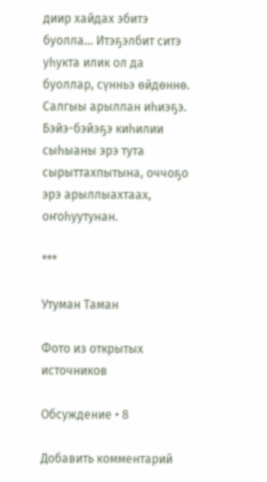диир хайдах эбитэ буолла… Итэҕэлбит ситэ уһукта илик ол да буоллар, сүнньэ өйдөннө. Салгыы арыллан иһиэҕэ. Бэйэ-бэйэҕэ киһилии сыһыаны эрэ тута сырыттахпытына, оччоҕо эрэ арыллыахтаах, оҥоһуутунан.

***

Утуман Таман

Фото из открытых источников

Обсуждение • 8

Добавить комментарий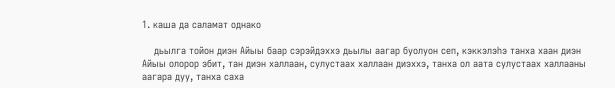1. каша да саламат однако

    дьылга тойон диэн Айыы баар сэрэйдэххэ дьылы аагар буолуон сеп, кэккэлэhэ танха хаан диэн Айыы олорор эбит, тан диэн халлаан, сулустаах халлаан диэххэ, танха ол аата сулустаах халлааны аагара дуу, танха саха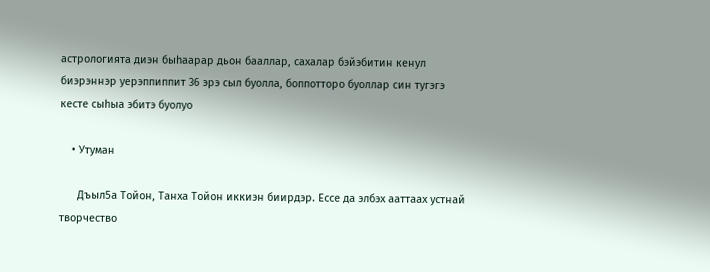астрологията диэн быhаарар дьон бааллар, сахалар бэйэбитин кенул биэрэннэр уерэппиппит 36 эрэ сыл буолла, боппотторо буоллар син тугэгэ кесте сыhыа эбитэ буолуо

    • Утуман

      Дъыл5а Тойон, Танха Тойон иккиэн биирдэр. Ессе да элбэх ааттаах устнай творчество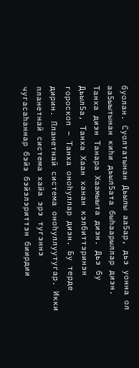буолан. Суолтатынан Дьылы аа5ар, дьэ уонна ол аа5ыытынан киhи дьыл5ата быhаарыллар диэн. Танха диэн Танара Хаамыыта диэн. Дьэ бу Дьыл5а, Танха Хаан ханан кэлбиттэринэн гороскоп – Танха оноhуллар диэн. Бу терде дирин. Планетнай система оноhуллуутугар. Икки планетнай система хайа эрэ тугэннэ чугасаhаннар бэйэ бэйэлэриттэн биирдии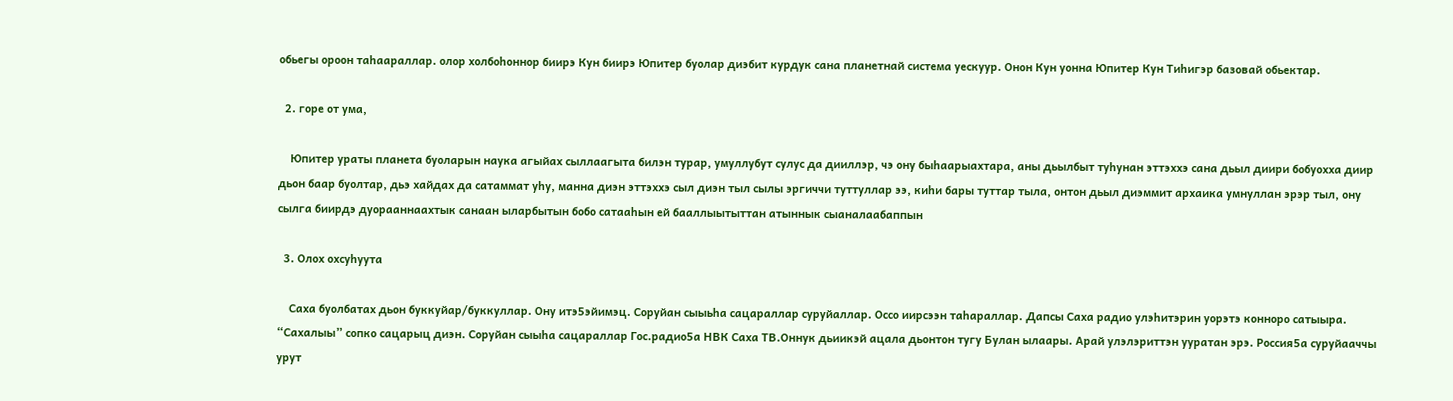обьегы ороон таhаараллар. олор холбоhоннор биирэ Кун биирэ Юпитер буолар диэбит курдук сана планетнай система уескуур. Онон Кун уонна Юпитер Кун Тиhигэр базовай обьектар.

  2. горе от ума,

    Юпитер ураты планета буоларын наука агыйах сыллаагыта билэн турар, умуллубут сулус да дииллэр, чэ ону быhаарыахтара, аны дьылбыт туhунан эттэххэ сана дьыл диири бобуохха диир дьон баар буолтар, дьэ хайдах да сатаммат уhу, манна диэн эттэххэ сыл диэн тыл сылы эргиччи туттуллар ээ, киhи бары туттар тыла, онтон дьыл диэммит архаика умнуллан эрэр тыл, ону сылга биирдэ дуорааннаахтык санаан ыларбытын бобо сатааhын ей бааллыытыттан атыннык сыаналаабаппын

  3. Олох охсуhуута

    Саха буолбатах дьон буккуйар/буккуллар. Ону итэ5эйимэц. Соруйан сыыьhа сацараллар суруйаллар. Оссо иирсээн таhараллар. Дапсы Саха радио улэhитэрин уорэтэ конноро сатыыра. “Сахалыы” сопко сацарыц диэн. Соруйан сыыhа сацараллар Гос.радио5а НВК Саха ТВ.Оннук дьиикэй ацала дьонтон тугу Булан ылаары. Арай улэлэриттэн ууратан эрэ. Россия5а суруйааччы урут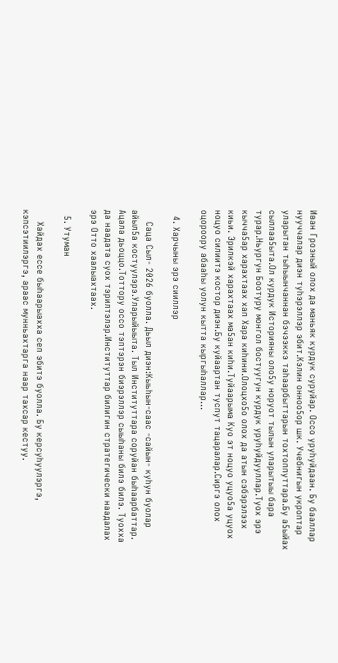Иван Грозный олох да маньяк курдук суруйар. Оссо уруhуйдаан. Бу бааллар нууччалар диэн туhэрэллэр эбит.Кэлин онноо5ор шк. Учебнигын укроптар уларытан тыhыынчаннан бэчээккэ таhаарбыттарын тохтоппуттара.Бу а5ыйах сыллаа5ыта.Ол курдук Историяны оло5у норуот тылын уларытыы бара турар.Ньургун Боотуру монгол бостуугун курдук уруhуйдууллар.Туох эрэ кычча5ар харахтаах хап Хара киhини.Олоцхо5о олох да атын сэбэрэлээх киьи. Эрилкэй харахтаах ма5ан киhи.Туйаарыма Kуо эт ноцуо уцуо5а уцуох ноцуо силиитэ костор диэн.Бу куйаартан туспут тацаралар.Сиргэ олох оцороору абааhы уолун кытта кыргыhаллар…

  4. Харчыны эрэ сииллэр

    Саца Сыл- 2026 буолла. Дьыл диэн:Кыьhын-саас -сайын- куhун буолар айыл5а костуулэрэ.Уларыйыыта. Тыл Институттара соруйан быhаарбаттар. Ацала дьоццо.Тоттору оссо тэптэрэн биэрэллэр сыыhаны билэ билэ. Туохха да наадата суох тэрилтэлэр.Институттар билигин стратегически наадалах эрэ Отто хаалыахтаах.

  5. Утуман

    Хайдах ессе быhаарыахха сеп эбитэ буолла. Бу керсуhуулэргэ, кэпсэтиилэргэ, араас мунньахтарга наар тахсар кестуу.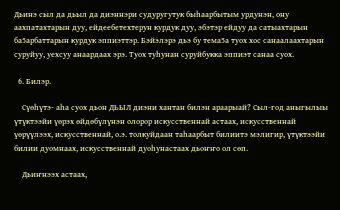Дьинэ сыл да дьыл да диэннэри судуругутук быhаарбытым урдунэн, ону аахпатахтарын дуу, ейдеебетехтерун курдук дуу, эбэтэр ейдуу да сатыахтарын ба5арбаттарын курдук эппиэттэр. Бэйэлэрэ дьэ бу тема5а туох хос санаалаахтарын суруйуу, уехсуу анаардаах эрэ. Туох туhунан суруйбукка эппиэт санаа суох.

  6. Билэр.

    Сүөһүтэ- аһа суох дьон ДЬЫЛ диэни хантан билэн араарыай? Сыл-год аныгылыы үтүктээйи үөрэх өйдөбүлүнэн олорор искусственнай астаах, искусственнай үөрүүлээх, искусственнай, о.э. толкуйдаан таһаарбыт билиитэ мэлигир, үтүктээйи билии дуомнаах, искусственнай дуоһунастаах дьоҥҥо ол сөп.

    Дьиҥнээх астаах,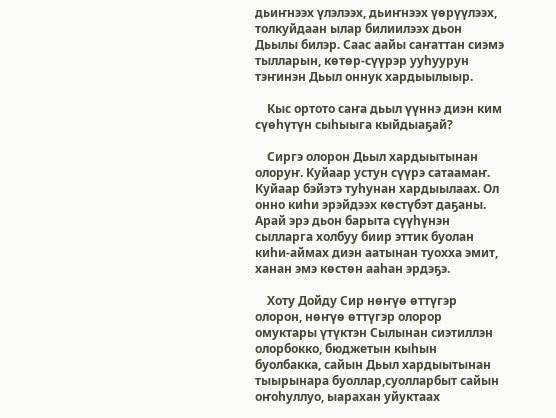дьиҥнээх үлэлээх, дьиҥнээх үөрүүлээх, толкуйдаан ылар билиилээх дьон Дьылы билэр. Саас аайы саҥаттан сиэмэ тылларын, көтөр-сүүрэр ууһуурун тэҥинэн Дьыл оннук хардыылыыр.

    Кыс ортото саҥа дьыл үүннэ диэн ким сүөһүтүн сыһыыга кыйдыаҕай?

    Сиргэ олорон Дьыл хардыытынан олоруҥ. Куйаар устун сүүрэ сатаамаҥ. Куйаар бэйэтэ туһунан хардыылаах. Ол онно киһи эрэйдээх көстүбэт даҕаны. Арай эрэ дьон барыта сүүһүнэн сылларга холбуу биир эттик буолан киһи-аймах диэн аатынан туохха эмит, ханан эмэ көстөн ааһан эрдэҕэ.

    Хоту Дойду Сир нөҥүө өттүгэр олорон, нөҥүө өттүгэр олорор омуктары үтүктэн Сылынан сиэтиллэн олорбокко, бюджетын кыһын буолбакка, сайын Дьыл хардыытынан тыырынара буоллар,суолларбыт сайын оҥоһуллуо, ыарахан уйуктаах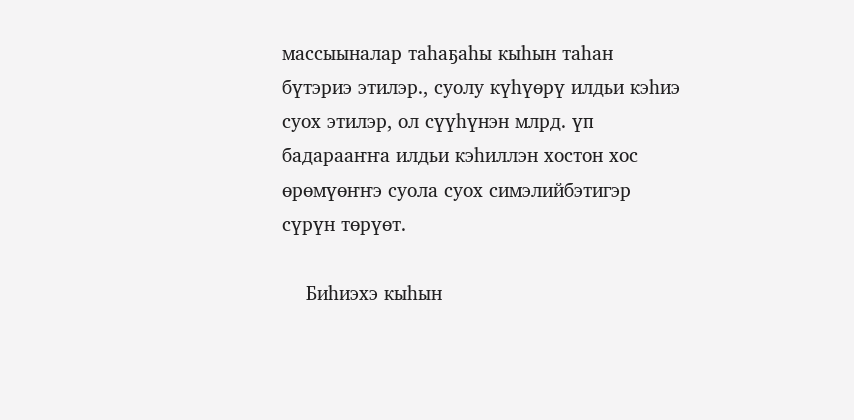массыыналар таһаҕаһы кыһын таһан бүтэриэ этилэр., суолу күһүөрү илдьи кэһиэ суох этилэр, ол сүүһүнэн млрд. үп бадарааҥҥа илдьи кэһиллэн хостон хос өрөмүөҥҥэ суола суох симэлийбэтигэр сүрүн төрүөт.

    Биһиэхэ кыһын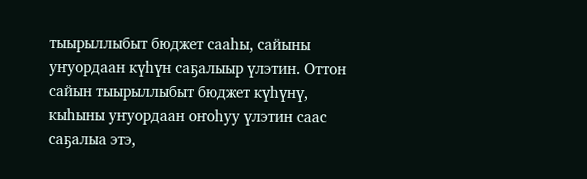тыырыллыбыт бюджет сааһы, сайыны уҥуордаан күһүн саҕалыыр үлэтин. Оттон сайын тыырыллыбыт бюджет күһүнү, кыһыны уҥуордаан оҥоһуу үлэтин саас саҕалыа этэ,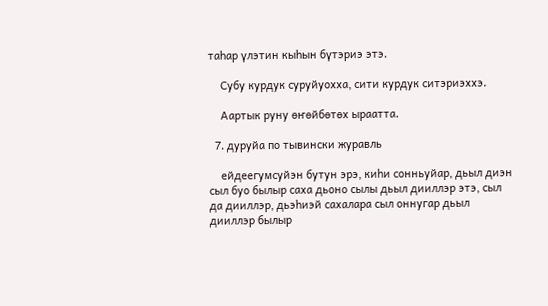таһар үлэтин кыһын бүтэриэ этэ.

    Субу курдук суруйуохха, сити курдук ситэриэххэ.

    Аартык руну өҥөйбөтөх ыраатта.

  7. дуруйа по тывински журавль

    ейдеегумсуйэн бутун эрэ, киhи сонньуйар, дьыл диэн сыл буо былыр саха дьоно сылы дьыл дииллэр этэ, сыл да дииллэр, дьэhиэй сахалара сыл оннугар дьыл дииллэр былыр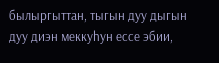былыргыттан, тыгын дуу дыгын дуу диэн меккуhун ессе эбии,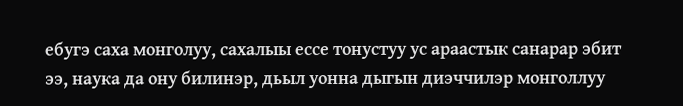ебугэ саха монголуу, сахалыы ессе тонустуу ус араастык санарар эбит ээ, наука да ону билинэр, дьыл уонна дыгын диэччилэр монголлуу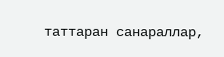таттаран санараллар,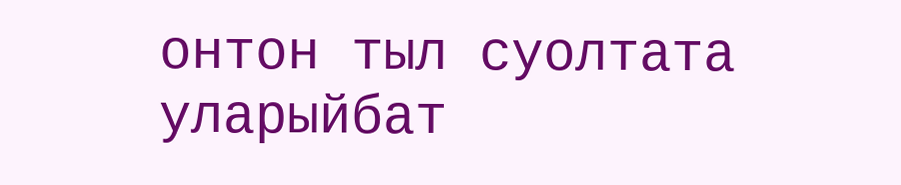онтон тыл суолтата уларыйбат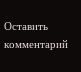Оставить комментарий